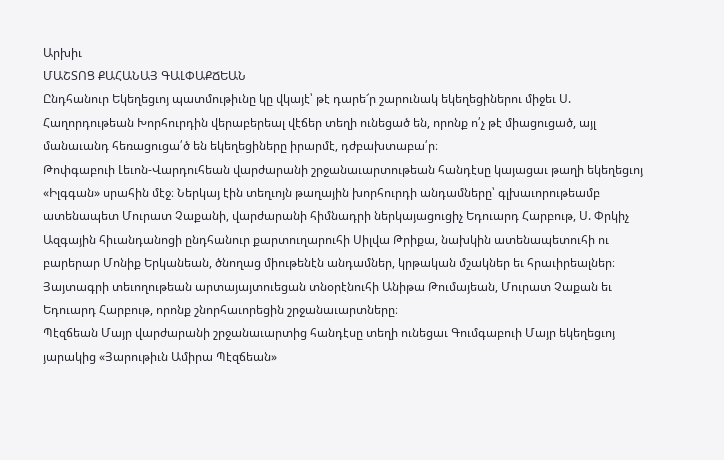Արխիւ
ՄԱՇՏՈՑ ՔԱՀԱՆԱՅ ԳԱԼՓԱՔՃԵԱՆ
Ընդհանուր Եկեղեցւոյ պատմութիւնը կը վկայէ՝ թէ դարե՜ր շարունակ եկեղեցիներու միջեւ Ս. Հաղորդութեան Խորհուրդին վերաբերեալ վէճեր տեղի ունեցած են, որոնք ո՛չ թէ միացուցած, այլ մանաւանդ հեռացուցա՛ծ են եկեղեցիները իրարմէ, դժբախտաբա՛ր։
Թոփգաբուի Լեւոն-Վարդուհեան վարժարանի շրջանաւարտութեան հանդէսը կայացաւ թաղի եկեղեցւոյ «Իլգգան» սրահին մէջ։ Ներկայ էին տեղւոյն թաղային խորհուրդի անդամները՝ գլխաւորութեամբ ատենապետ Մուրատ Չաքանի, վարժարանի հիմնադրի ներկայացուցիչ Եդուարդ Հարբութ, Ս. Փրկիչ Ազգային հիւանդանոցի ընդհանուր քարտուղարուհի Սիլվա Թրիքա, նախկին ատենապետուհի ու բարերար Մոնիք Երկանեան, ծնողաց միութենէն անդամներ, կրթական մշակներ եւ հրաւիրեալներ։ Յայտագրի տեւողութեան արտայայտուեցան տնօրէնուհի Անիթա Թումայեան, Մուրատ Չաքան եւ Եդուարդ Հարբութ, որոնք շնորհաւորեցին շրջանաւարտները։
Պէզճեան Մայր վարժարանի շրջանաւարտից հանդէսը տեղի ունեցաւ Գումգաբուի Մայր եկեղեցւոյ յարակից «Յարութիւն Ամիրա Պէզճեան»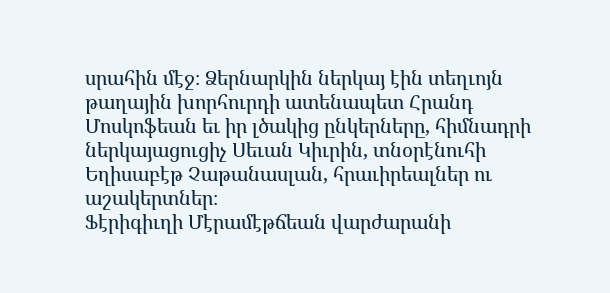սրահին մէջ։ Ձերնարկին ներկայ էին տեղւոյն թաղային խորհուրդի ատենապետ Հրանդ Մոսկոֆեան եւ իր լծակից ընկերները, հիմնադրի ներկայացուցիչ Սեւան Կիւրին, տնօրէնուհի Եղիսաբէթ Չաթանասլան, հրաւիրեալներ ու աշակերտներ։
Ֆէրիգիւղի Մէրամէթճեան վարժարանի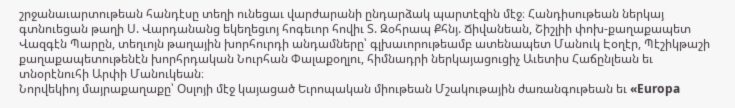շրջանաւարտութեան հանդէսը տեղի ունեցաւ վարժարանի ընդարձակ պարտէզին մէջ։ Հանդիսութեան ներկայ գտնուեցան թաղի Ս. Վարդանանց եկեղեցւոյ հոգեւոր հովիւ Տ. Զօհրապ Քհնյ. Ճիվանեան, Շիշլիի փոխ-քաղաքապետ Վազգէն Պարըն, տեղւոյն թաղային խորհուրդի անդամները՝ գլխաւորութեամբ ատենապետ Մանուկ Էօղէր, Պէշիկթաշի քաղաքապետութենէն խորհրդական Նուրհան Փալաքօղլու, հիմնադրի ներկայացուցիչ Աւետիս Հաճընլեան եւ տնօրէնուհի Արփի Մանուկեան։
Նորվեկիոյ մայրաքաղաքը՝ Օսլոյի մէջ կայացած Եւրոպական միութեան Մշակութային ժառանգութեան եւ «Europa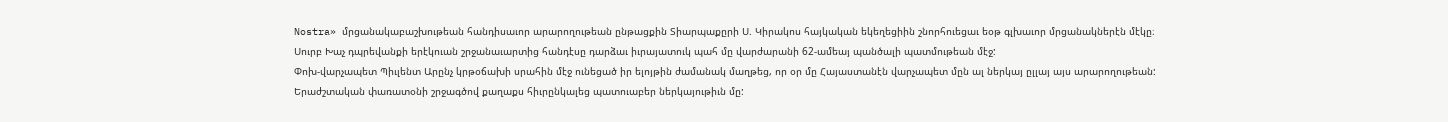Nostra» մրցանակաբաշխութեան հանդիսաւոր արարողութեան ընթացքին Տիարպաքըրի Ս. Կիրակոս հայկական եկեղեցիին շնորհուեցաւ եօթ գլխաւոր մրցանակներէն մէկը։
Սուրբ Խաչ դպրեվանքի երէկուան շրջանաւարտից հանդէսը դարձաւ իւրայատուկ պահ մը վարժարանի 62-ամեայ պանծալի պատմութեան մէջ:
Փոխ-վարչապետ Պիւլենտ Արընչ կրթօճախի սրահին մէջ ունեցած իր ելոյթին ժամանակ մաղթեց, որ օր մը Հայաստանէն վարչապետ մըն ալ ներկայ ըլլայ այս արարողութեան:
Երաժշտական փառատօնի շրջագծով քաղաքս հիւրընկալեց պատուաբեր ներկայութիւն մը: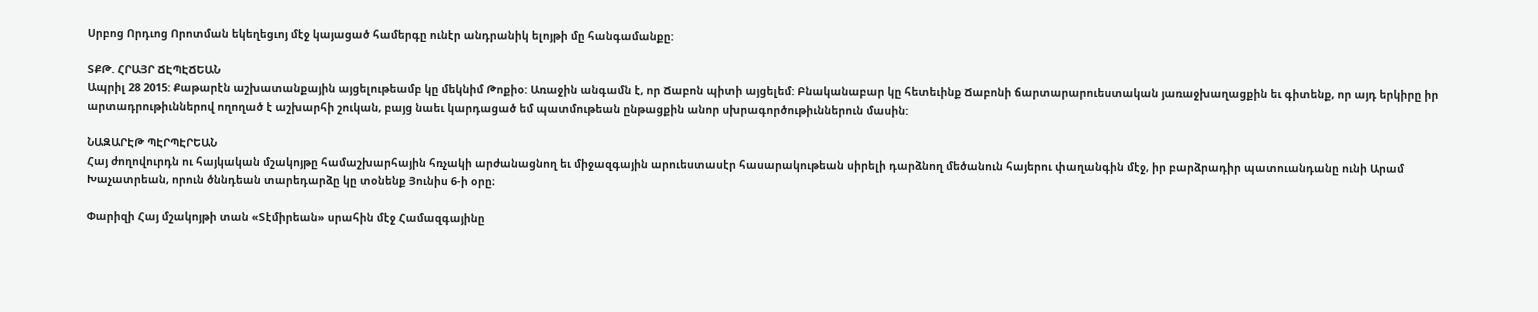Սրբոց Որդւոց Որոտման եկեղեցւոյ մէջ կայացած համերգը ունէր անդրանիկ ելոյթի մը հանգամանքը:

ՏՔԹ. ՀՐԱՅՐ ՃԷՊԷՃԵԱՆ
Ապրիլ 28 2015: Քաթարէն աշխատանքային այցելութեամբ կը մեկնիմ Թոքիօ: Առաջին անգամն է, որ Ճաբոն պիտի այցելեմ: Բնականաբար կը հետեւինք Ճաբոնի ճարտարարուեստական յառաջխաղացքին եւ գիտենք, որ այդ երկիրը իր արտադրութիւններով ողողած է աշխարհի շուկան, բայց նաեւ կարդացած եմ պատմութեան ընթացքին անոր սխրագործութիւններուն մասին:

ՆԱԶԱՐԷԹ ՊԷՐՊԷՐԵԱՆ
Հայ ժողովուրդն ու հայկական մշակոյթը համաշխարհային հռչակի արժանացնող եւ միջազգային արուեստասէր հասարակութեան սիրելի դարձնող մեծանուն հայերու փաղանգին մէջ, իր բարձրադիր պատուանդանը ունի Արամ Խաչատրեան, որուն ծննդեան տարեդարձը կը տօնենք Յունիս 6-ի օրը։

Փարիզի Հայ մշակոյթի տան «Տէմիրեան» սրահին մէջ Համազգայինը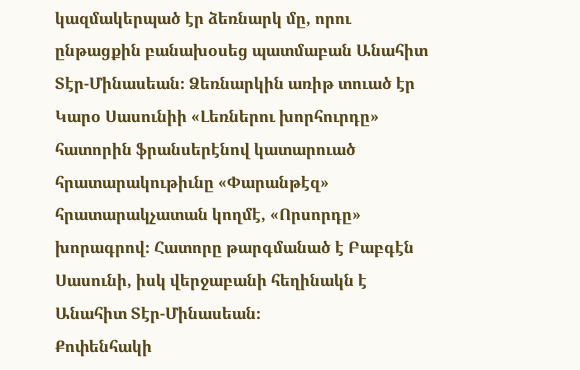կազմակերպած էր ձեռնարկ մը, որու ընթացքին բանախօսեց պատմաբան Անահիտ Տէր-Մինասեան։ Ձեռնարկին առիթ տուած էր Կարօ Սասունիի «Լեռներու խորհուրդը» հատորին ֆրանսերէնով կատարուած հրատարակութիւնը «Փարանթէզ» հրատարակչատան կողմէ, «Որսորդը» խորագրով։ Հատորը թարգմանած է Բաբգէն Սասունի, իսկ վերջաբանի հեղինակն է Անահիտ Տէր-Մինասեան։
Քոփենհակի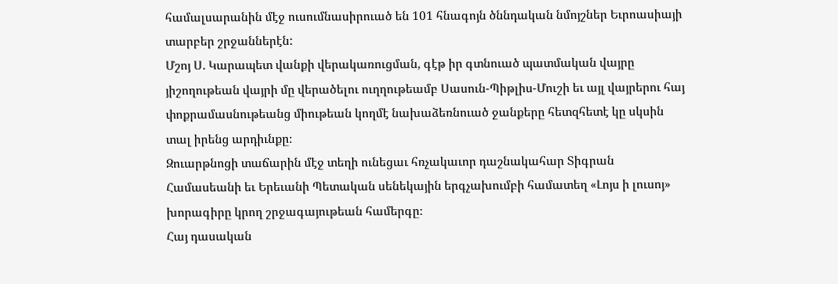համալսարանին մէջ ուսումնասիրուած են 101 հնագոյն ծննդական նմոյշներ Եւրոասիայի տարբեր շրջաններէն:
Մշոյ Ս. Կարապետ վանքի վերակառուցման, գէթ իր գտնուած պատմական վայրը յիշողութեան վայրի մը վերածելու ուղղութեամբ Սասուն-Պիթլիս-Մուշի եւ այլ վայրերու հայ փոքրամասնութեանց միութեան կողմէ նախաձեռնուած ջանքերը հետզհետէ կը սկսին տալ իրենց արդիւնքը։
Զուարթնոցի տաճարին մէջ տեղի ունեցաւ հռչակաւոր դաշնակահար Տիգրան Համասեանի եւ Երեւանի Պետական սենեկային երգչախումբի համատեղ «Լոյս ի լուսոյ» խորագիրը կրող շրջագայութեան համերգը։
Հայ դասական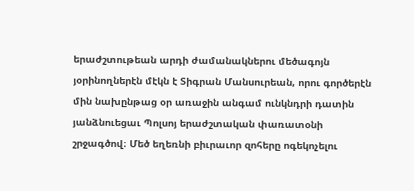երաժշտութեան արդի ժամանակներու մեծագոյն յօրինողներէն մէկն է Տիգրան Մանսուրեան, որու գործերէն մին նախընթաց օր առաջին անգամ ունկնդրի դատին յանձնուեցաւ Պոլսոյ երաժշտական փառատօնի շրջագծով։ Մեծ եղեռնի բիւրաւոր զոհերը ոգեկոչելու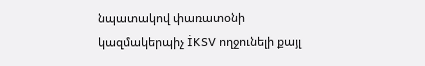նպատակով փառատօնի կազմակերպիչ İKSV ողջունելի քայլ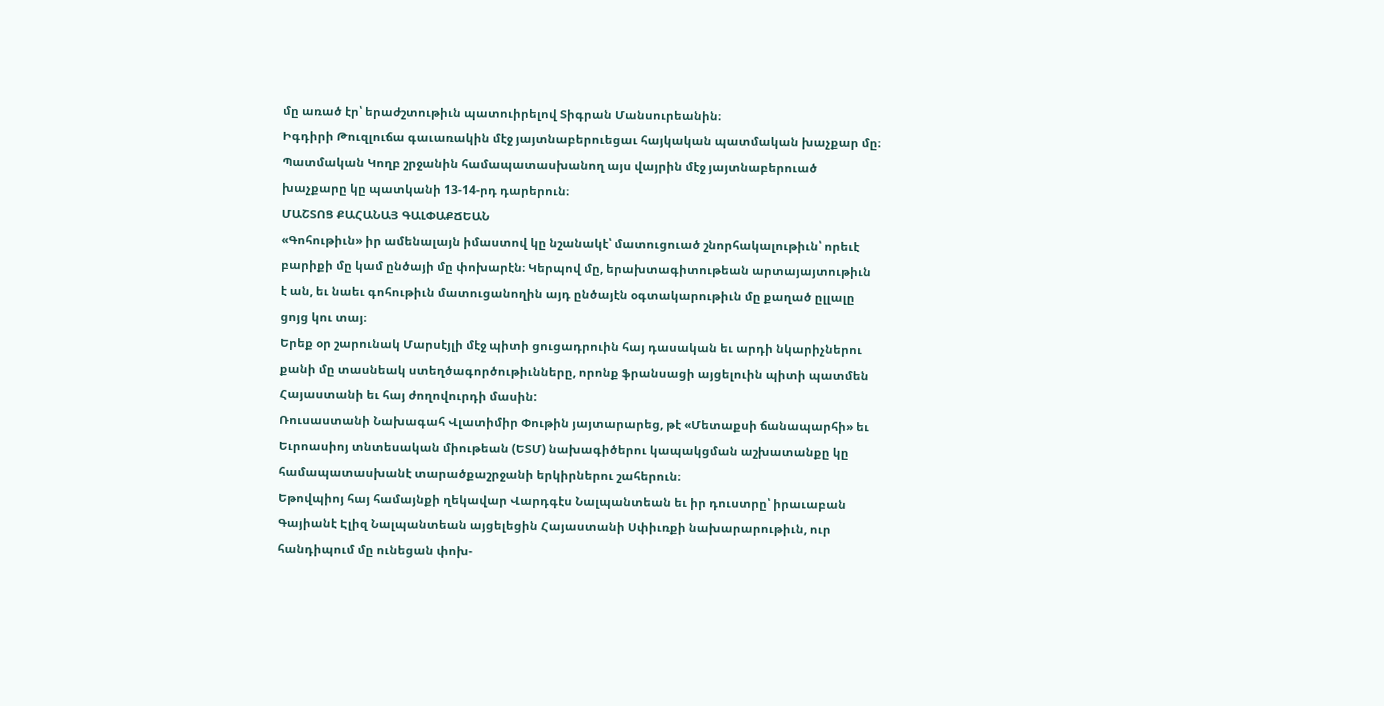մը առած էր՝ երաժշտութիւն պատուիրելով Տիգրան Մանսուրեանին։
Իգդիրի Թուզլուճա գաւառակին մէջ յայտնաբերուեցաւ հայկական պատմական խաչքար մը։ Պատմական Կողբ շրջանին համապատասխանող այս վայրին մէջ յայտնաբերուած խաչքարը կը պատկանի 13-14-րդ դարերուն։
ՄԱՇՏՈՑ ՔԱՀԱՆԱՅ ԳԱԼՓԱՔՃԵԱՆ
«Գոհութիւն» իր ամենալայն իմաստով կը նշանակէ՝ մատուցուած շնորհակալութիւն՝ որեւէ բարիքի մը կամ ընծայի մը փոխարէն։ Կերպով մը, երախտագիտութեան արտայայտութիւն է ան, եւ նաեւ գոհութիւն մատուցանողին այդ ընծայէն օգտակարութիւն մը քաղած ըլլալը ցոյց կու տայ։
Երեք օր շարունակ Մարսէյլի մէջ պիտի ցուցադրուին հայ դասական եւ արդի նկարիչներու քանի մը տասնեակ ստեղծագործութիւնները, որոնք ֆրանսացի այցելուին պիտի պատմեն Հայաստանի եւ հայ ժողովուրդի մասին:
Ռուսաստանի Նախագահ Վլատիմիր Փութին յայտարարեց, թէ «Մետաքսի ճանապարհի» եւ Եւրոասիոյ տնտեսական միութեան (ԵՏՄ) նախագիծերու կապակցման աշխատանքը կը համապատասխանէ տարածքաշրջանի երկիրներու շահերուն։
Եթովպիոյ հայ համայնքի ղեկավար Վարդգէս Նալպանտեան եւ իր դուստրը՝ իրաւաբան Գայիանէ Էլիզ Նալպանտեան այցելեցին Հայաստանի Սփիւռքի նախարարութիւն, ուր հանդիպում մը ունեցան փոխ-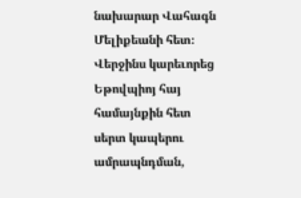նախարար Վահագն Մելիքեանի հետ։ Վերջինս կարեւորեց Եթովպիոյ հայ համայնքին հետ սերտ կապերու ամրապնդման,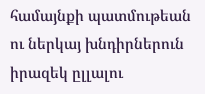համայնքի պատմութեան ու ներկայ խնդիրներուն իրազեկ ըլլալու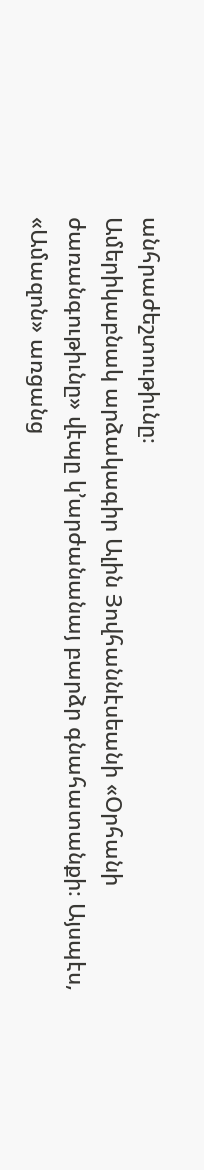անհրաժեշտութիւնը։
Ամերիկաբնակ արձակագիր Ալին Յովհաննէսեանի «Օրհանի ժառանգութիւնը» վէպը կ՚արժանանայ բարձր գնահատանքի։ Այսպէս, «Ամազոն» առցանց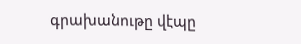գրախանութը վէպը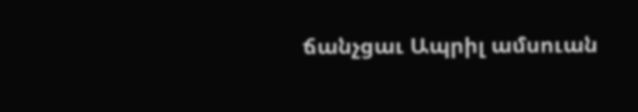ճանչցաւ Ապրիլ ամսուան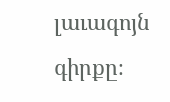լաւագոյն գիրքը։